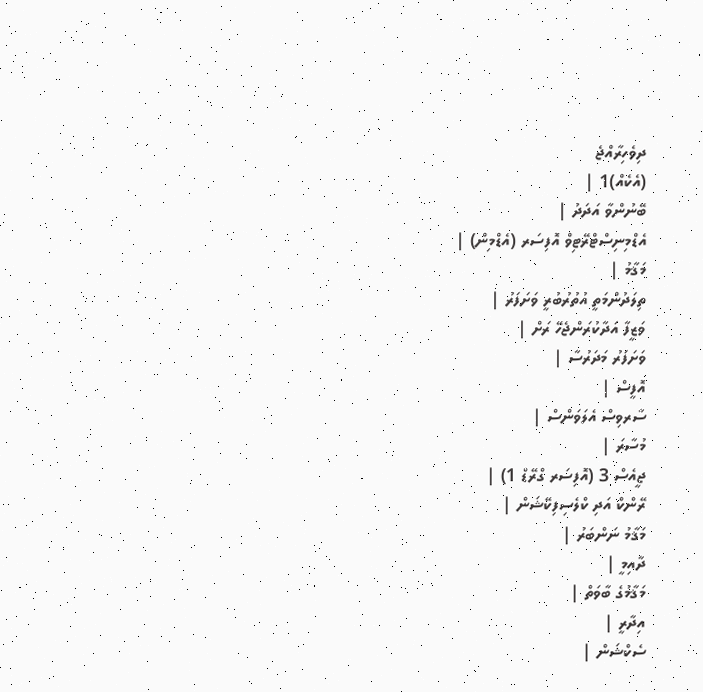ދިވެހިރާއްޖެ
(އެކެއް)1 |
ބޭނުންވާ އަދަދު |
އެޑްމިނިސްޓްރޭޓިވް އޮފިސަރ (އެޑްމިން) |
މަޤާމު |
ތިލަދުންމަތީ އުތުރުބުރީ ވަށަފަރު |
ވަޒީފާ އަދާކުރަންޖެހޭ ރަށް |
ވަށަފަރު މަދަރުސާ |
އޮފީސް |
ސާރވިސް އެލަވަންސް |
މުސާރަ |
ޖީއެސް 3 (އޮފިސަރ ގްރޭޑް 1) |
ރޭންކް އަދި ކްލެސިފިކޭޝަން |
މަޤާމު ނަންބަރު |
ދާއިމީ |
މަޤާމުގެ ބާވަތް |
އިދާރީ |
ސެކްޝަން |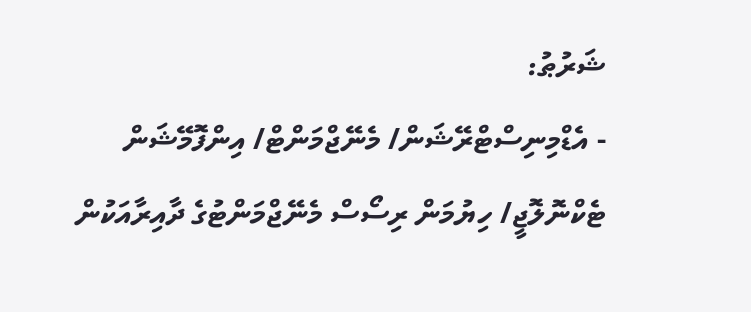ޝަރުޠު:
- އެޑްމިނިސްޓްރޭޝަން/ މެނޭޖްމަންޓް/ އިންފޮމޭޝަން ޓެކްނޮލޮޖީ/ ހިޔުމަން ރިސޯސް މެނޭޖްމަންޓުގެ ދާއިރާއަކުން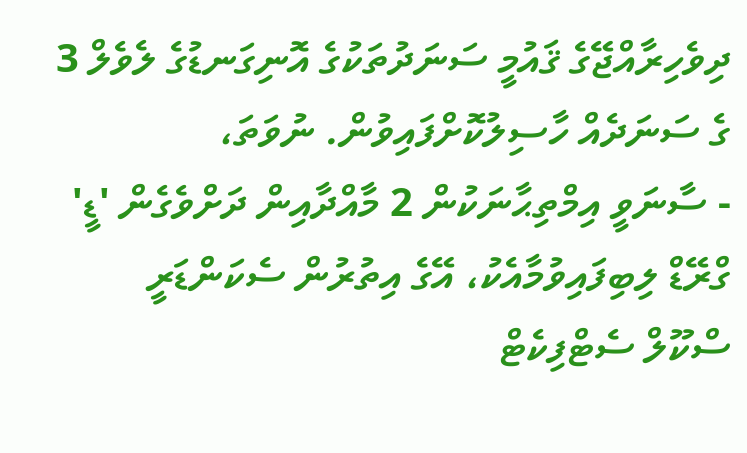ދިވެހިރާއްޖޭގެ ޤައުމީ ސަނަދުތަކުގެ އޮނިގަނޑުގެ ލެވެލް 3 ގެ ސަނަދެއް ހާސިލުކޮށްފައިވުން. ނުވަތަ،
- ސާނަވީ އިމްތިޙާނަކުން 2 މާއްދާއިން ދަށްވެގެން 'ޑީ' ގްރޭޑް ލިބިފައިވުމާއެކު، އޭގެ އިތުރުން ސެކަންޑަރީ ސްކޫލް ސެޓްފިކެޓް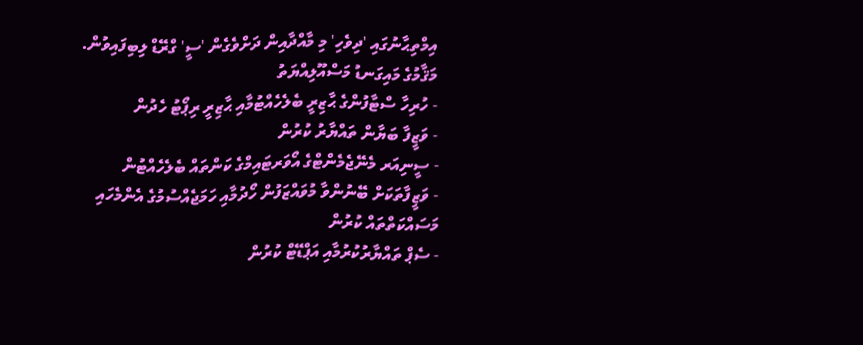އިމްތިޙާނުގައި 'ދިވެހި' މި މާއްދާއިން ދަށްވެގެން 'ސީ' ގްރޭޑް ލިބިފައިވުން.
މަޤާމުގެ މައިގަނޑު މަސްއޫލިއްޔަތު
- ހުރިހާ ސްޓާފުންގެ ޙާޒިރީ ބެލެހެއްޓުމާއި ޙާޒިރީ ރިޕޯޓު ހެދުން
- ވަޒީފާ ބަޔާން ތައްޔާރު ކުރުން
- ސީނިއަރ މެނޭޖެމެންޓްގެ އޯވަރޓައިމްގެ ކަންތައް ބެލެހެއްޓުން
- ވަޒީފާތަކަށް ބޭނުންވާ މުވައްޒަފުން ހޯދުމާއި ހަމަޖެއްސުމުގެ އެންމެހައި މަސައްކަތްތައް ކުރުން
- ސެޕް ތައްޔާރުކުރުމާއި އަޕްޑޭޓް ކުރުން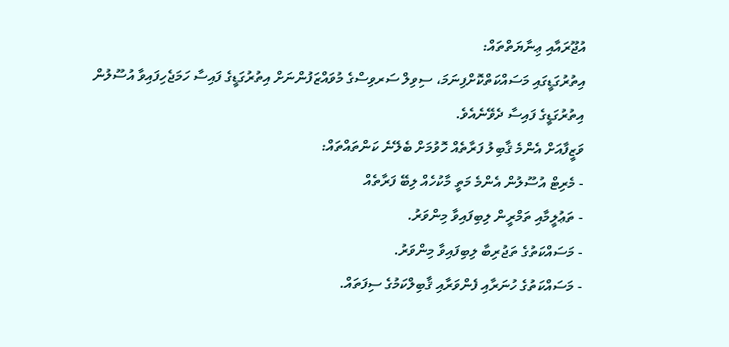އުޖޫރައާއި ޢިނާޔަތްތައް:
އިތުރުގަޑީގައި މަސައްކަތްކޮށްފިނަމަ، ސިވިލް ސަރވިސްގެ މުވައްޒަފުންނަށް އިތުރުގަޑީގެ ފައިސާ ހަމަޖެހިފައިވާ އުސޫލުން އިތުރުގަޑީގެ ފައިސާ ދެވޭނެއެވެ.
ވަޒީފާއަށް އެންމެ ޤާބިލު ފަރާތެއް ހޮވުމަށް ބެލޭނެ ކަންތައްތައް:
- މެރިޓް އުސޫލުން އެންމެ މަތީ މާކުހެއް ލިބޭ ފަރާތެއް
- ތަޢުލީމާއި ތަމްރީން ލިބިފައިވާ މިންވަރު.
- މަސައްކަތުގެ ތަޖުރިބާ ލިބިފައިވާ މިންވަރު.
- މަސައްކަތުގެ ހުނަރާއި ފެންވަރާއި ޤާބިލްކަމުގެ ސިފަތައް.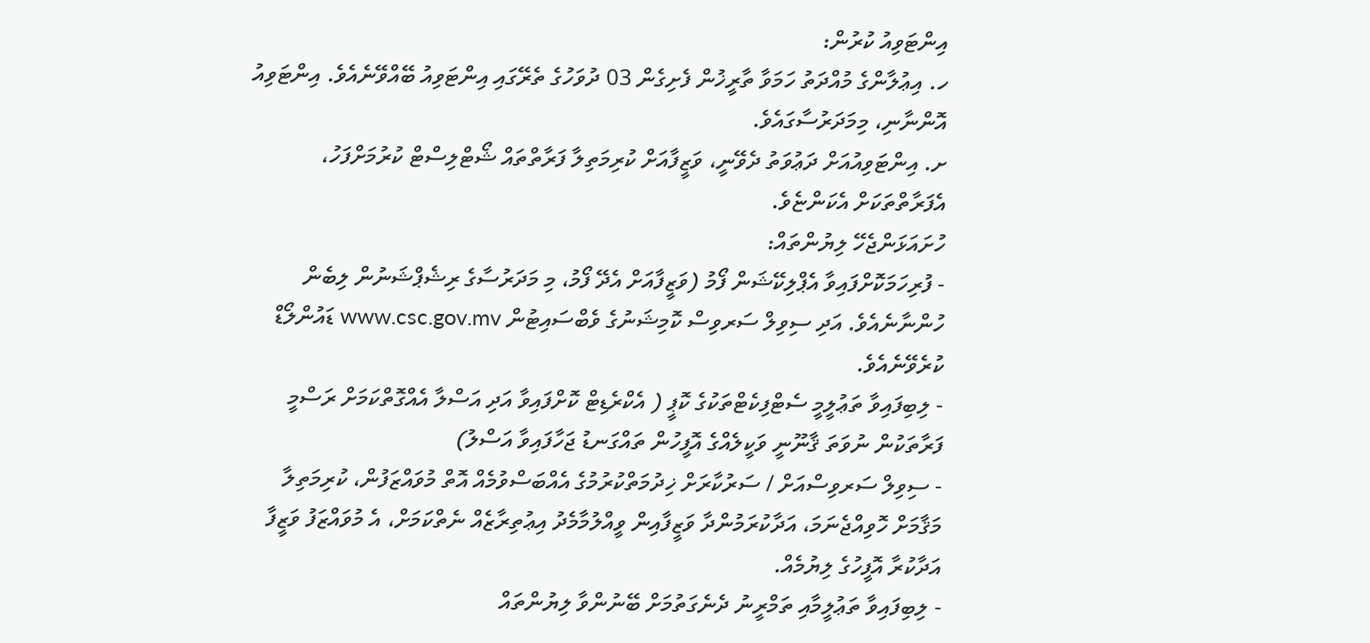އިންޓަވިއު ކުރުން:
ހ. އިޢުލާންގެ މުއްދަތު ހަމަވާ ތާރީޚުން ފެށިގެން 03 ދުވަހުގެ ތެރޭގައި އިންޓަވިއު ބޭއްވޭނެއެވެ. އިންޓަވިއު އޮންނާނި، މިމަދަރުސާގައެވެ.
ށ. އިންޓަވިއުއަށް ދަޢުވަތު ދެވޭނީ، ވަޒީފާއަށް ކުރިމަތިލާ ފަރާތްތައް ޝޯޓްލިސްޓް ކުރުމަށްފަހު، އެފަރާތްތަކަށް އެކަންޏެވެ.
ހުށައަޅަންޖެހޭ ލިޔުންތައް:
- ފުރިހަމަކޮށްފައިވާ އެޕްލިކޭޝަން ފޯމު (ވަޒީފާއަށް އެދޭ ފޯމު، މި މަދަރުސާގެ ރިޝެޕްޝަނުން ލިބެން ހުންނާނެއެވެ. އަދި ސިވިލް ސަރވިސް ކޮމިޝަނުގެ ވެބްސައިޓުން www.csc.gov.mv ޑައުންލޯޑް ކުރެވޭނެއެވެ.
- ލިބިފައިވާ ތަޢުލީމީ ސެޓްފިކެޓްތަކުގެ ކޮޕީ ( އެކްރެޑިޓް ކޮށްފައިވާ އަދި އަސްލާ އެއްގޮތްކަމަށް ރަސްމީ ފަރާތަކުން ނުވަތަ ޤާނޫނީ ވަކީލެއްގެ އޮފީހުން ތައްގަނޑު ޖަހާފައިވާ އަސްލު)
- ސިވިލް ސަރވިސްއަށް / ސަރުކާރަށް ޚިދުމަތްކުރުމުގެ އެއްބަސްވުމެއް އޮތް މުވައްޒަފުން، ކުރިމަތިލާ މަޤާމަށް ހޮވިއްޖެނަމަ، އަދާކުރަމުންދާ ވަޒީފާއިން ވީއްލުމާމެދު އިޢުތިރާޒެއް ނެތްކަމަށް، އެ މުވައްޒަފު ވަޒީފާ އަދާކުރާ އޮފީހުގެ ލިޔުމެއް.
- ލިބިފައިވާ ތަޢުލީމާއި ތަމްރީނު ދެނެގަތުމަށް ބޭނުންވާ ލިޔުންތައް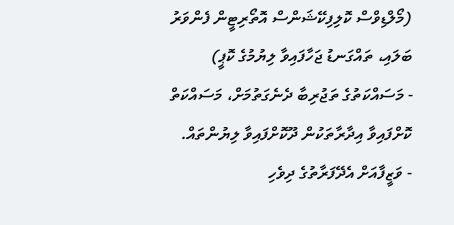(މޯލްޑިވްސް ކޮލިފިކޭޝަންސް އޮތޯރިޓީން ފެންވަރު ބަލައި، ތައްގަނޑު ޖަހާފައިވާ ލިޔުމުގެ ކޮޕީ)
- މަސައްކަތުގެ ތަޖުރިބާ ދެނެގަތުމަށް، މަސައްކަތް ކޮށްފައިވާ އިދާރާތަކުން ދޫކޮށްފައިވާ ލިޔުންތައް.
- ވަޒީފާއަށް އެދޭފަރާތުގެ ދިވެހި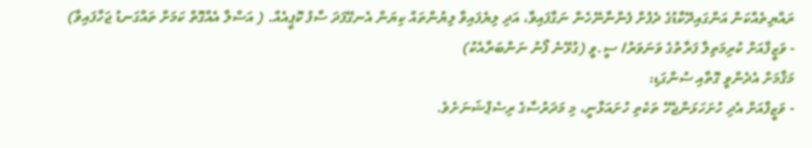ރައްޔިތެއްކަން އަންގައިދޭކާޑުގެ ދެފުށް ފެންނާނޭހެން ނަގާފައިވާ، އަދި ލިޔެފައިވާ ލިޔުންތައް ކިޔަން އެނގޭފަދަ ސާފު ކޮޕީއެއް. ( އަސްލާ އެއްގޮތް ކަމަށް ތައްގަނޑު ޖަހާފައިވާ)
- ވަޒީފާއަށް ކުރިމަތިލާ ފަރާތުގެ ވަނަވަރު/ ސީ.ވީ (ގުޅޭނެ ފޯނު ނަންބަރާއެކު)
މަޤާމަށް އެދެންވީ ގޮތާއި ސުންގަޑި:
- ވަޒީފާއަށް އެދި ހުށަހަޅަންޖެހޭ ތަކެތި ހުށައަޅާނީ، މި މަދަރުސާގެ ރިސެޕްޝަނަށެވެ.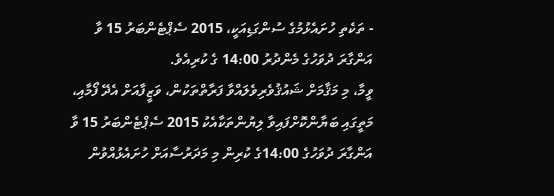- ތަކެތި ހުށައެޅުމުގެ ސުންގަޑިއަކީ، 2015 ސެޕްޓެންބަރު 15 ވާ އަންގާރަ ދުވަހުގެ މެންދުރު 14:00 ގެ ކުރިއެވެ.
ވީމާ، މި މަޤާމަށް ޝައުޤުވެރިވެލައްވާ ފަރާތްތަކުން، ވަޒީފާއަށް އެދޭ ފޯމާއި، މަތީގައި ބަޔާންކޮށްފައިވާ ލިޔުންތަކާއެކު 2015 ސެޕްޓެންބަރު 15 ވާ އަންގާރަ ދުވަހުގެ 14:00ގެ ކުރިން މި މަދަރުސާއަށް ހުށައެޅުއްވުން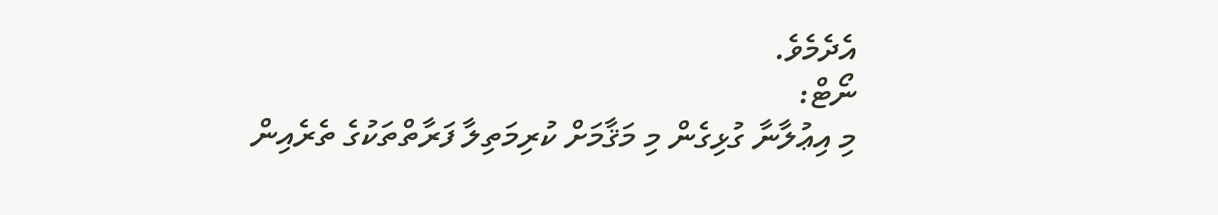އެދެމެވެ.
ނޯޓް:
މި އިޢުލާނާ ގުޅިގެން މި މަޤާމަށް ކުރިމަތިލާ ފަރާތްތަކުގެ ތެރެއިން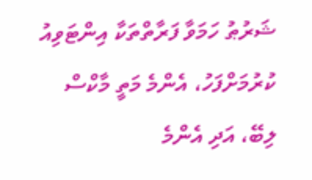ޝަރުޠު ހަމަވާ ފަރާތްތަކާ އިންޓަވިއު ކުރުމަށްފަހު، އެންމެ މަތީ މާކްސް ލިބޭ، އަދި އެންމެ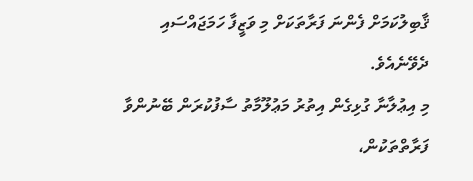ޤާބިލުކަމަށް ފެންނަ ފަރާތަކަށް މި ވަޒީފާ ހަމަޖައްސައި ދެވޭނެއެވެ.
މި އިޢުލާނާ ގުޅިގެން އިތުރު މަޢުލޫމާތު ސާފުކުރަން ބޭނުންވާ ފަރާތްތަކުން،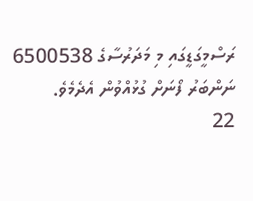ރަސްމީގަޑީގައި މި މަދަރުސާގެ 6500538 ނަންބަރު ފޯނަށް ގުޅުއްވުން އެދެމެވެ.
22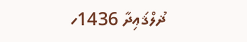ޛުލްޤަޢިދާ 1436ހ